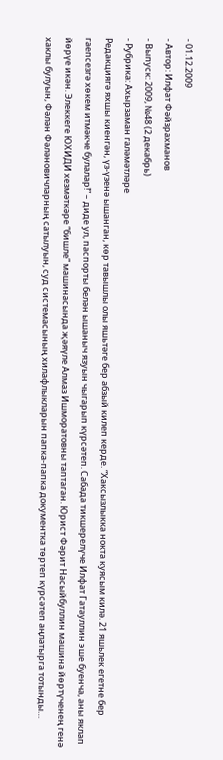- 01.12.2009
- Автор: Илфат Фәйзрахманов
- Выпуск: 2009, №48 (2 декабрь)
- Рубрика: Ахырзаман галәмәтләре
Редакциягә яхшы киенгән, үз-үзенә ышанган, көр тавышлы олы яшьтәге бер абзый килеп керде. “Хаксызлыкка нокта куясым килә. 21 яшьлек егетне бер гаепсезгә хөкем итмәкче булалар!” – диде ул, паспорты белән ышаныч язуын чыгарып күрсәтеп. Сабада тикшерелүче Илфат Гатауллин эше буенча, аны яклап йөрүе икән. Элеккеге ЮХИДИ хезмәткәре “бишле” машинасында җәяүле Алмаз Ишморатовны таптаган. Юрист Фәрит Насыйбуллин машина йөртүченең генә хаклы булуын, Фәлән Фәләновичларның сатылуын, суд системасының хилафлыкларын папка-папка документка төртеп күрсәтеп аңлатырга тотынды…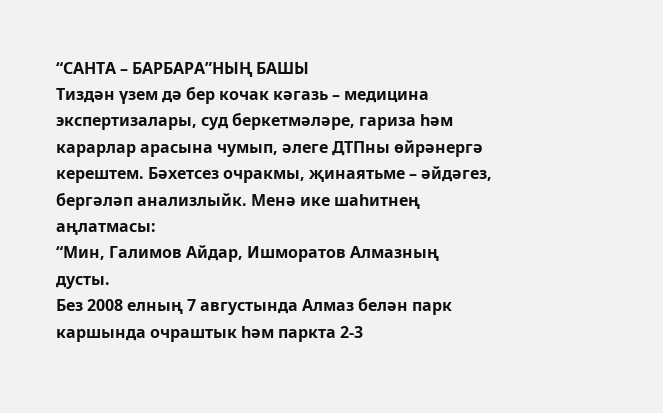“САНТА – БАРБАРА”НЫҢ БАШЫ
Тиздән үзем дә бер кочак кәгазь – медицина экспертизалары, суд беркетмәләре, гариза һәм карарлар арасына чумып, әлеге ДТПны өйрәнергә керештем. Бәхетсез очракмы, җинаятьме – әйдәгез, бергәләп анализлыйк. Менә ике шаһитнең аңлатмасы:
“Мин, Галимов Айдар, Ишморатов Алмазның дусты.
Без 2008 елның 7 августында Алмаз белән парк каршында очраштык һәм паркта 2-3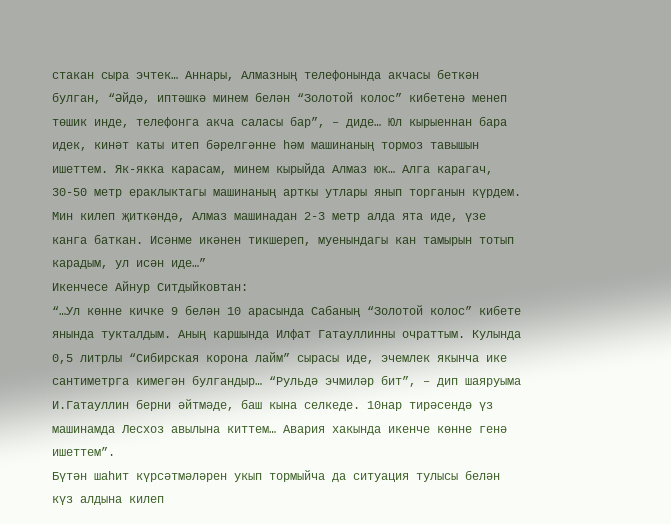стакан сыра эчтек… Аннары, Алмазның телефонында акчасы беткән булган, “Әйдә, иптәшкә минем белән “Золотой колос” кибетенә менеп төшик инде, телефонга акча саласы бар”, – диде… Юл кырыеннан бара идек, кинәт каты итеп бәрелгәнне һәм машинаның тормоз тавышын ишеттем. Як-якка карасам, минем кырыйда Алмаз юк… Алга карагач, 30-50 метр ераклыктагы машинаның арткы утлары янып торганын күрдем. Мин килеп җиткәндә, Алмаз машинадан 2-3 метр алда ята иде, үзе канга баткан. Исәнме икәнен тикшереп, муенындагы кан тамырын тотып карадым, ул исән иде…”
Икенчесе Айнур Ситдыйковтан:
“…Ул көнне кичке 9 белән 10 арасында Сабаның “Золотой колос” кибете янында тукталдым. Аның каршында Илфат Гатауллинны очраттым. Кулында 0,5 литрлы “Сибирская корона лайм” сырасы иде, эчемлек якынча ике сантиметрга кимегән булгандыр… “Рульдә эчмиләр бит”, – дип шаяруыма И.Гатауллин берни әйтмәде, баш кына селкеде. 10нар тирәсендә үз машинамда Лесхоз авылына киттем… Авария хакында икенче көнне генә ишеттем”.
Бүтән шаһит күрсәтмәләрен укып тормыйча да ситуация тулысы белән күз алдына килеп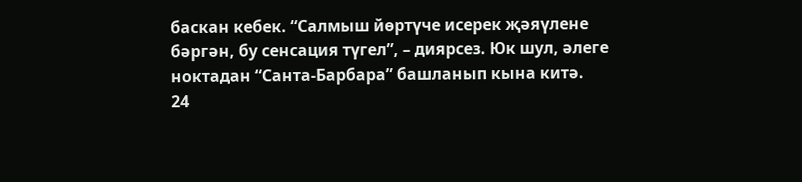баскан кебек. “Салмыш йөртүче исерек җәяүлене бәргән, бу сенсация түгел”, – диярсез. Юк шул, әлеге ноктадан “Санта-Барбара” башланып кына китә.
24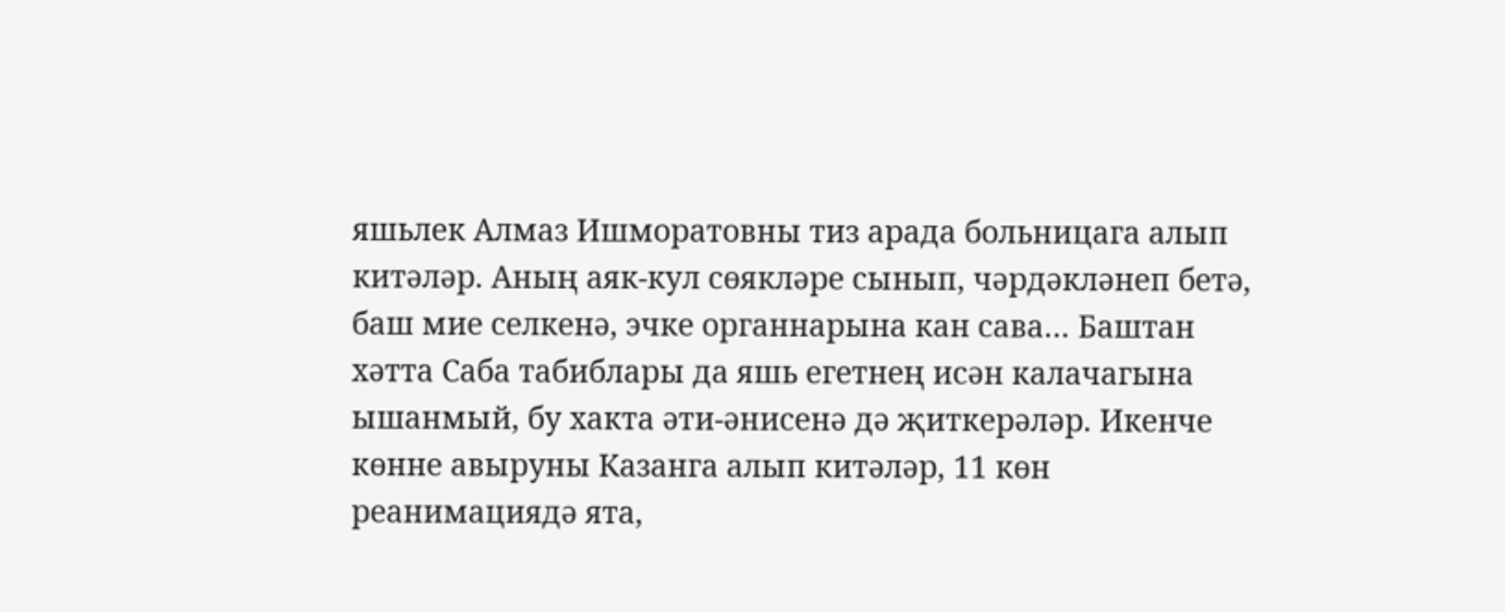яшьлек Алмаз Ишморатовны тиз арада больницага алып китәләр. Аның аяк-кул сөякләре сынып, чәрдәкләнеп бетә, баш мие селкенә, эчке органнарына кан сава… Баштан хәтта Саба табиблары да яшь егетнең исән калачагына ышанмый, бу хакта әти-әнисенә дә җиткерәләр. Икенче көнне авыруны Казанга алып китәләр, 11 көн реанимациядә ята,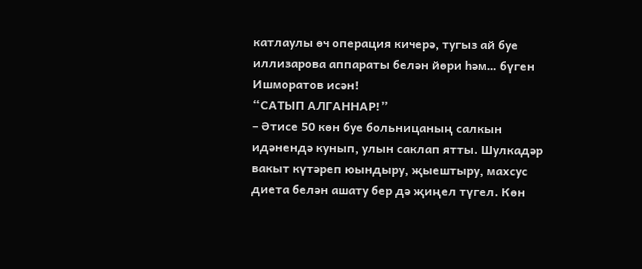катлаулы өч операция кичерә, тугыз ай буе иллизарова аппараты белән йөри һәм… бүген Ишморатов исән!
“САТЫП АЛГАННАР!”
– Әтисе 50 көн буе больницаның салкын идәнендә кунып, улын саклап ятты. Шулкадәр вакыт күтәреп юындыру, җыештыру, махсус диета белән ашату бер дә җиңел түгел. Көн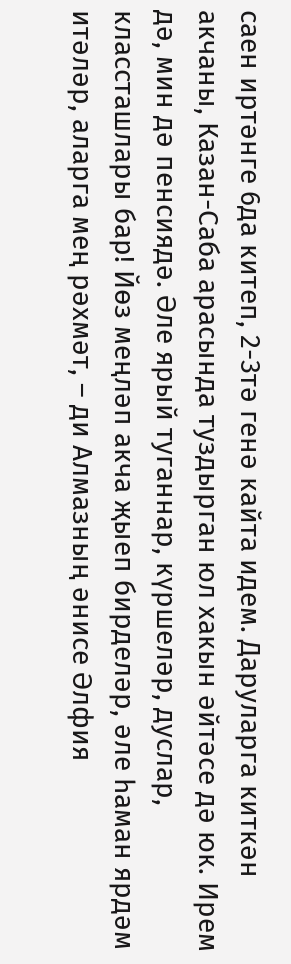саен иртәнге 6да китеп, 2-3тә генә кайта идем. Даруларга киткән акчаны, Казан-Саба арасында туздырган юл хакын әйтәсе дә юк. Ирем дә, мин дә пенсиядә. Әле ярый туганнар, күршеләр, дуслар, классташлары бар! Йөз меңләп акча җыеп бирделәр, әле һаман ярдәм итәләр, аларга мең рәхмәт, – ди Алмазның әнисе Әлфия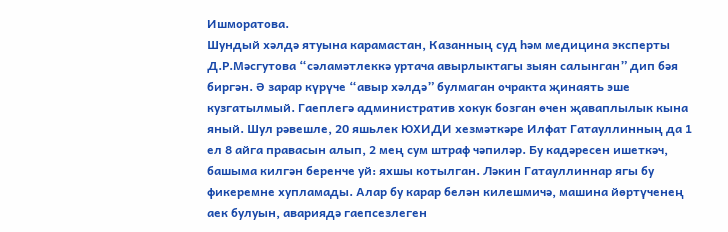Ишморатова.
Шундый хәлдә ятуына карамастан, Казанның суд һәм медицина эксперты Д.Р.Мәсгутова “сәламәтлеккә уртача авырлыктагы зыян салынган” дип бәя биргән. Ә зарар күрүче “авыр хәлдә” булмаган очракта җинаять эше кузгатылмый. Гаеплегә административ хокук бозган өчен җаваплылык кына яный. Шул рәвешле, 20 яшьлек ЮХИДИ хезмәткәре Илфат Гатауллинның да 1 ел 8 айга правасын алып, 2 мең сум штраф чәпиләр. Бу кадәресен ишеткәч, башыма килгән беренче уй: яхшы котылган. Ләкин Гатауллиннар ягы бу фикеремне хупламады. Алар бу карар белән килешмичә, машина йөртүченең аек булуын, авариядә гаепсезлеген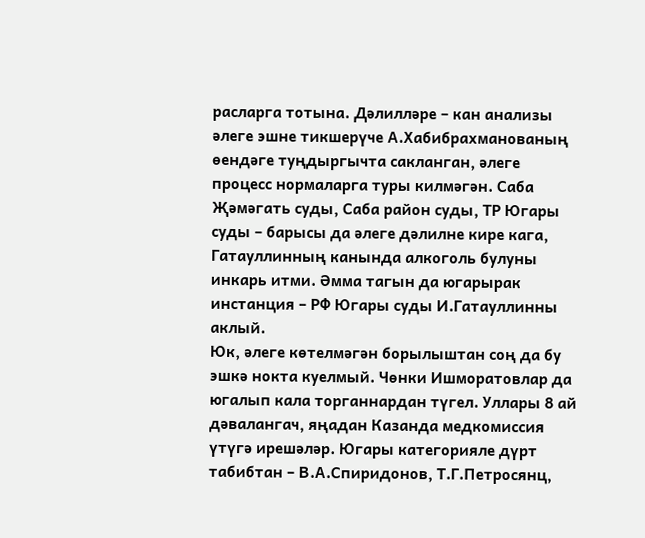расларга тотына. Дәлилләре – кан анализы әлеге эшне тикшерүче А.Хабибрахманованың өендәге туңдыргычта сакланган, әлеге процесс нормаларга туры килмәгән. Саба Җәмәгать суды, Саба район суды, ТР Югары суды – барысы да әлеге дәлилне кире кага, Гатауллинның канында алкоголь булуны инкарь итми. Әмма тагын да югарырак инстанция – РФ Югары суды И.Гатауллинны аклый.
Юк, әлеге көтелмәгән борылыштан соң да бу эшкә нокта куелмый. Чөнки Ишморатовлар да югалып кала торганнардан түгел. Уллары 8 ай дәвалангач, яңадан Казанда медкомиссия үтүгә ирешәләр. Югары категорияле дүрт табибтан – В.А.Спиридонов, Т.Г.Петросянц,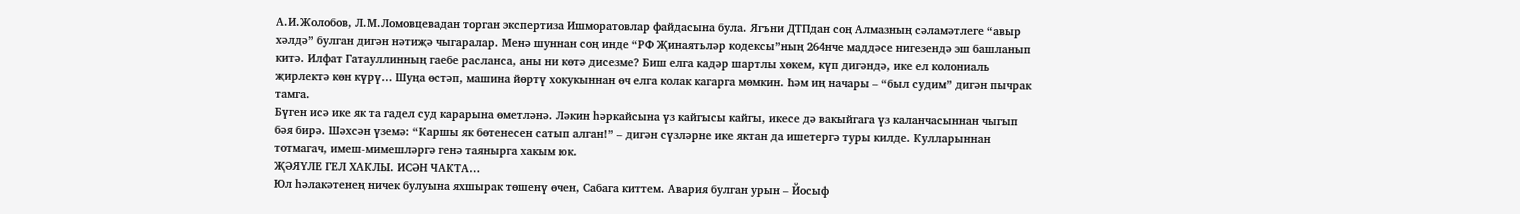А.И.Жолобов, Л.М.Ломовцевадан торган экспертиза Ишморатовлар файдасына була. Ягъни ДТПдан соң Алмазның сәламәтлеге “авыр хәлдә” булган дигән нәтиҗә чыгаралар. Менә шуннан соң инде “РФ Җинаятьләр кодексы”ның 264нче маддәсе нигезендә эш башланып китә. Илфат Гатауллинның гаебе расланса, аны ни көтә дисезме? Биш елга кадәр шартлы хөкем, күп дигәндә, ике ел колониаль җирлектә көн күрү… Шуңа өстәп, машина йөртү хокукыннан өч елга колак кагарга мөмкин. Һәм иң начары – “был судим” дигән пычрак тамга.
Бүген исә ике як та гадел суд карарына өметләнә. Ләкин һәркайсына үз кайгысы кайгы, икесе дә вакыйгага үз каланчасыннан чыгып бәя бирә. Шәхсән үземә: “Каршы як бөтенесен сатып алган!” – дигән сүзләрне ике яктан да ишетергә туры килде. Кулларыннан тотмагач, имеш-мимешләргә генә таянырга хакым юк.
ҖӘЯҮЛЕ ГЕЛ ХАКЛЫ. ИСӘН ЧАКТА…
Юл һәлакәтенең ничек булуына яхшырак төшенү өчен, Сабага киттем. Авария булган урын – Йосыф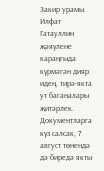Закир урамы. Илфат Гатауллин җәяүлене караңгыда күрмәгән дияр идең, тирә-якта ут баганалары җитәрлек. Документларга күз салсак, 7 август төнендә дә биредә якты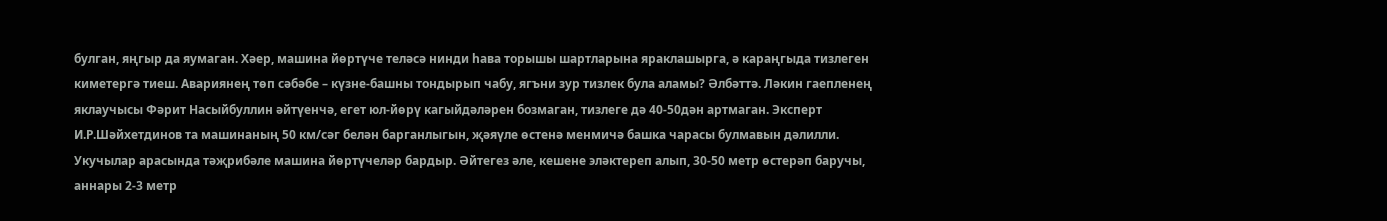булган, яңгыр да яумаган. Хәер, машина йөртүче теләсә нинди һава торышы шартларына яраклашырга, ә караңгыда тизлеген киметергә тиеш. Авариянең төп сәбәбе – күзне-башны тондырып чабу, ягъни зур тизлек була аламы? Әлбәттә. Ләкин гаепленең яклаучысы Фәрит Насыйбуллин әйтүенчә, егет юл-йөрү кагыйдәләрен бозмаган, тизлеге дә 40-50дән артмаган. Эксперт И.Р.Шәйхетдинов та машинаның 50 км/сәг белән барганлыгын, җәяүле өстенә менмичә башка чарасы булмавын дәлилли. Укучылар арасында тәҗрибәле машина йөртүчеләр бардыр. Әйтегез әле, кешене эләктереп алып, 30-50 метр өстерәп баручы, аннары 2-3 метр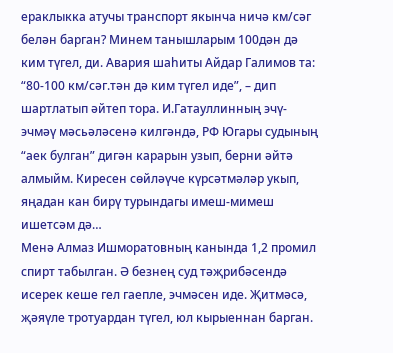ераклыкка атучы транспорт якынча ничә км/сәг белән барган? Минем танышларым 100дән дә ким түгел, ди. Авария шаһиты Айдар Галимов та: “80-100 км/сәг.тән дә ким түгел иде”, – дип шартлатып әйтеп тора. И.Гатауллинның эчү-эчмәү мәсьәләсенә килгәндә, РФ Югары судының “аек булган” дигән карарын узып, берни әйтә алмыйм. Киресен сөйләүче күрсәтмәләр укып, яңадан кан бирү турындагы имеш-мимеш ишетсәм дә…
Менә Алмаз Ишморатовның канында 1,2 промил спирт табылган. Ә безнең суд тәҗрибәсендә исерек кеше гел гаепле, эчмәсен иде. Җитмәсә, җәяүле тротуардан түгел, юл кырыеннан барган.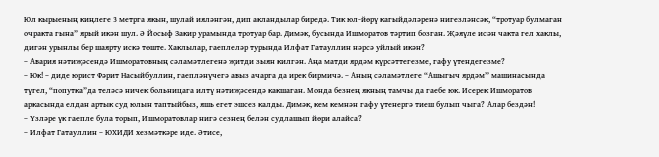Юл кырыеның киңлеге 3 метрга якын, шулай ияләнгән, дип акландылар биредә. Тик юл-йөрү кагыйдәләренә нигезләнсәк, “тротуар булмаган очракта гына” ярый икән шул. Ә Йосыф Закир урамында тротуар бар. Димәк, бусында Ишморатов тәртип бозган. Җәяүле исән чакта гел хаклы, дигән урынлы бер шаярту искә төште. Хаклылар, гаеплеләр турында Илфат Гатауллин нәрсә уйлый икән?
– Авария нәтиҗәсендә Ишморатовның сәламәтлегенә җитди зыян килгән. Аңа матди ярдәм күрсәттегезме, гафу үтендегезме?
– Юк! – диде юрист Фәрит Насыйбуллин, гаепләнүчегә авыз ачарга да ирек бирмичә. – Аның сәламәтлеге “Ашыгыч ярдәм” машинасында түгел, “попутка”да теләсә ничек больницага илтү нәтиҗәсендә какшаган. Монда безнең якның тамчы да гаебе юк. Исерек Ишморатов аркасында елдан артык суд юлын таптыйбыз, яшь егет эшсез калды. Димәк, кем кемнән гафу үтенергә тиеш булып чыга? Алар бездән!
– Үзләре үк гаепле була торып, Ишморатовлар нигә сезнең белән судлашып йөри алайса?
– Илфат Гатауллин – ЮХИДИ хезмәткәре иде. Әтисе,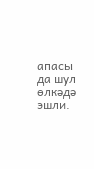апасы да шул өлкәдә эшли.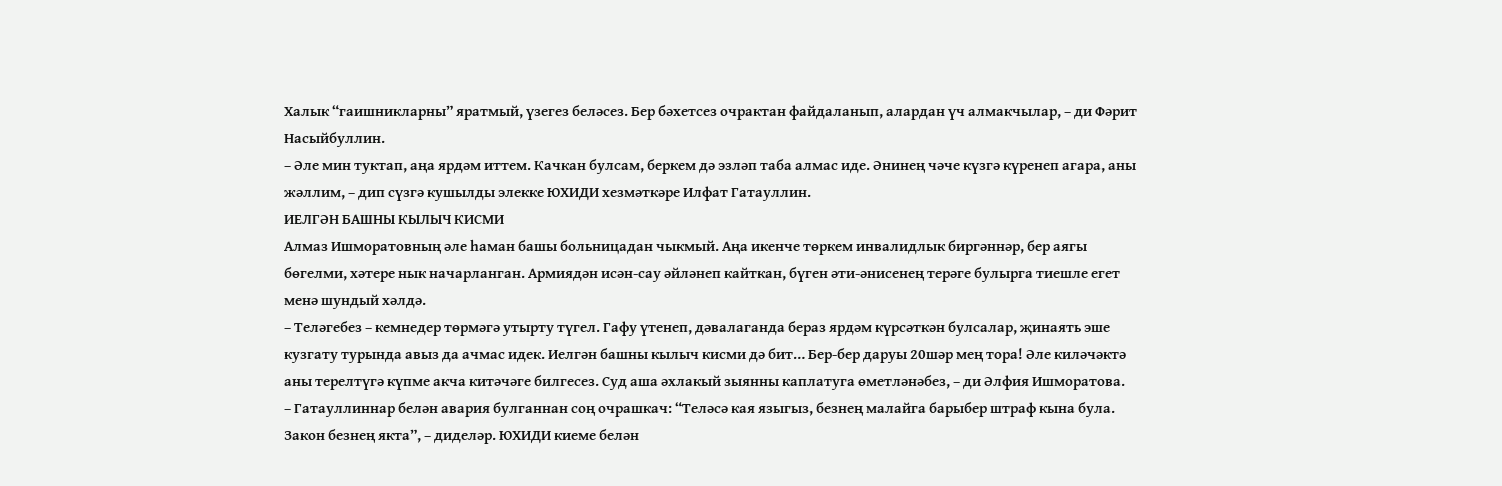Халык “гаишникларны” яратмый, үзегез беләсез. Бер бәхетсез очрактан файдаланып, алардан үч алмакчылар, – ди Фәрит Насыйбуллин.
– Әле мин туктап, аңа ярдәм иттем. Качкан булсам, беркем дә эзләп таба алмас иде. Әнинең чәче күзгә күренеп агара, аны жәллим, – дип сүзгә кушылды элекке ЮХИДИ хезмәткәре Илфат Гатауллин.
ИЕЛГӘН БАШНЫ КЫЛЫЧ КИСМИ
Алмаз Ишморатовның әле һаман башы больницадан чыкмый. Аңа икенче төркем инвалидлык биргәннәр, бер аягы бөгелми, хәтере нык начарланган. Армиядән исән-сау әйләнеп кайткан, бүген әти-әнисенең терәге булырга тиешле егет менә шундый хәлдә.
– Теләгебез – кемнедер төрмәгә утырту түгел. Гафу үтенеп, дәвалаганда бераз ярдәм күрсәткән булсалар, җинаять эше кузгату турында авыз да ачмас идек. Иелгән башны кылыч кисми дә бит… Бер-бер даруы 20шәр мең тора! Әле киләчәктә аны терелтүгә күпме акча китәчәге билгесез. Суд аша әхлакый зыянны каплатуга өметләнәбез, – ди Әлфия Ишморатова.
– Гатауллиннар белән авария булганнан соң очрашкач: “Теләсә кая языгыз, безнең малайга барыбер штраф кына була. Закон безнең якта”, – диделәр. ЮХИДИ киеме белән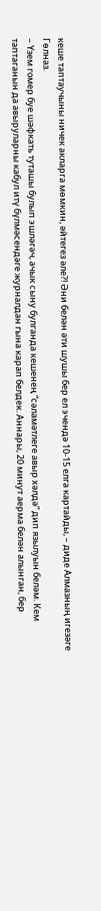кеше таптаучыны ничек акларга мөмкин, әйтегез әле?! Әни белән әти шушы бер ел эчендә 10-15 елга картайды, – диде Алмазның игезәге Гөлназ.
– Үзем гомер буе шәфкать туташы булып эшләгәч, ачык сыну булганда кешенең “сәламәтлеге авыр хәлдә” дип язылуын беләм. Кем таптаганын да авыруларны кабул итү бүлмәсендәге журналдан гына карап белдек. Аннары, 20 минут аерма белән алынган, бер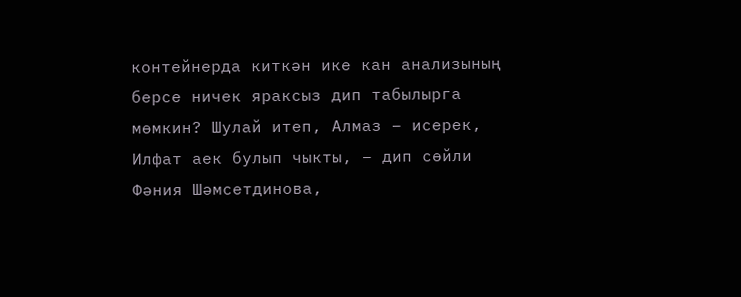контейнерда киткән ике кан анализының берсе ничек яраксыз дип табылырга мөмкин? Шулай итеп, Алмаз – исерек, Илфат аек булып чыкты, – дип сөйли Фәния Шәмсетдинова,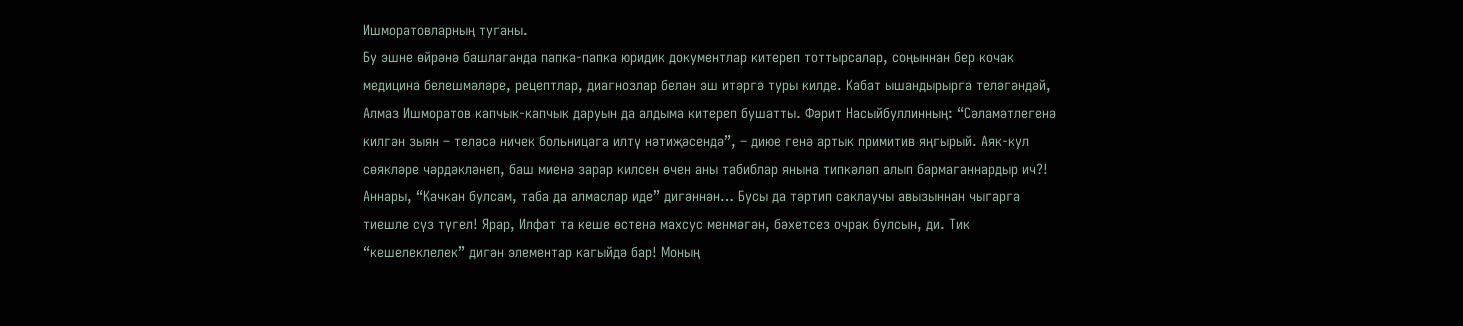Ишморатовларның туганы.
Бу эшне өйрәнә башлаганда папка-папка юридик документлар китереп тоттырсалар, соңыннан бер кочак медицина белешмәләре, рецептлар, диагнозлар белән эш итәргә туры килде. Кабат ышандырырга теләгәндәй, Алмаз Ишморатов капчык-капчык даруын да алдыма китереп бушатты. Фәрит Насыйбуллинның: “Сәламәтлегенә килгән зыян – теләсә ничек больницага илтү нәтиҗәсендә”, – диюе генә артык примитив яңгырый. Аяк-кул сөякләре чәрдәкләнеп, баш миенә зарар килсен өчен аны табиблар янына типкәләп алып бармаганнардыр ич?! Аннары, “Качкан булсам, таба да алмаслар иде” дигәннән… Бусы да тәртип саклаучы авызыннан чыгарга тиешле сүз түгел! Ярар, Илфат та кеше өстенә махсус менмәгән, бәхетсез очрак булсын, ди. Тик “кешелеклелек” дигән элементар кагыйдә бар! Моның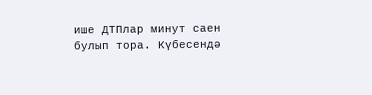ише ДТПлар минут саен булып тора. Күбесендә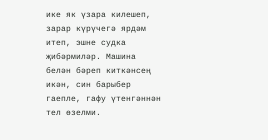ике як үзара килешеп, зарар күрүчегә ярдәм итеп, эшне судка җибәрмиләр. Машина белән бәреп киткәнсең икән, син барыбер гаепле, гафу үтенгәннән тел өзелми.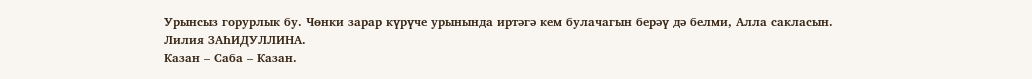Урынсыз горурлык бу. Чөнки зарар күрүче урынында иртәгә кем булачагын берәү дә белми, Алла сакласын.
Лилия ЗАҺИДУЛЛИНА.
Казан – Саба – Казан.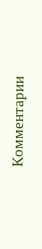Комментарии